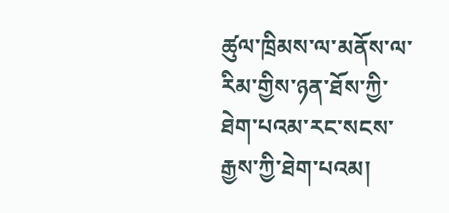ཚུལ་ཁྲིམས་ལ་མནོས་ལ་རིམ་གྱིས་ཉན་ཐོས་ཀྱི་ཐེག་པའམ་རང་སངས་རྒྱས་ཀྱི་ཐེག་པའམ།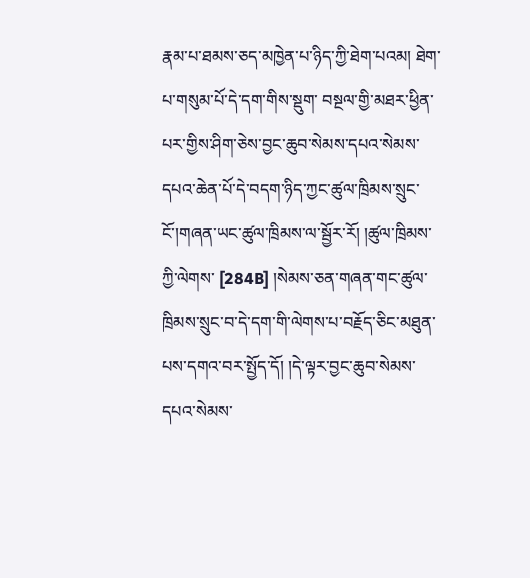རྣམ་པ་ཐམས་ཅད་མཁྱེན་པ་ཉིད་ཀྱི་ཐེག་པའམ། ཐེག་པ་གསུམ་པོ་དེ་དག་གིས་སྡུག་ བསྔལ་གྱི་མཐར་ཕྱིན་པར་གྱིས་ཤིག་ཅེས་བྱང་ཆུབ་སེམས་དཔའ་སེམས་དཔའ་ཆེན་པོ་དེ་བདག་ཉིད་ཀྱང་ཚུལ་ཁྲིམས་སྲུང་ངོ་།གཞན་ཡང་ཚུལ་ཁྲིམས་ལ་སྦྱོར་རོ། །ཚུལ་ཁྲིམས་ཀྱི་ལེགས་ [284B] །སེམས་ཅན་གཞན་གང་ཚུལ་ཁྲིམས་སྲུང་བ་དེ་དག་གི་ལེགས་པ་བརྗོད་ཅིང་མཐུན་པས་དགའ་བར་སྤྱོད་དོ། །དེ་ལྟར་བྱང་ཆུབ་སེམས་དཔའ་སེམས་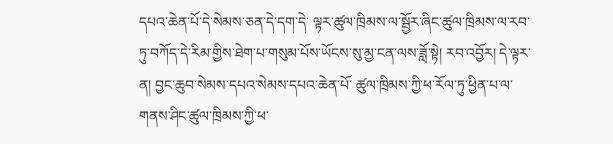དཔའ་ཆེན་པོ་དེ་སེམས་ཅན་དེ་དག་དེ་ ལྟར་ཚུལ་ཁྲིམས་ལ་སྦྱོར་ཞིང་ཚུལ་ཁྲིམས་ལ་རབ་ཏུ་བཀོད་དེ་རིམ་གྱིས་ཐེག་པ་གསུམ་པོས་ཡོངས་སུ་མྱ་ངན་ལས་ཟློ་སྟེ། རབ་འབྱོར། དེ་ལྟར་ན། བྱང་ཆུབ་སེམས་དཔའ་སེམས་དཔའ་ཆེན་པོ་ ཚུལ་ཁྲིམས་ཀྱི་ཕ་རོལ་ཏུ་ཕྱིན་པ་ལ་གནས་ཤིང་ཚུལ་ཁྲིམས་ཀྱི་ཕ་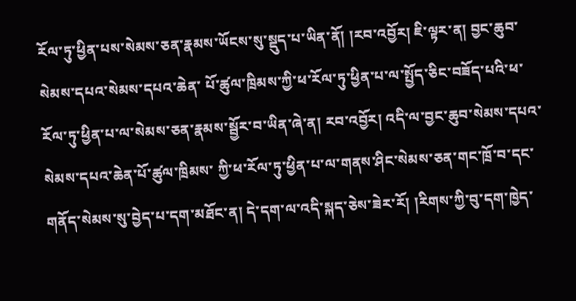རོལ་ཏུ་ཕྱིན་པས་སེམས་ཅན་རྣམས་ཡོངས་སུ་སྡུད་པ་ཡིན་ནོ། །རབ་འབྱོར། ཇི་ལྟར་ན། བྱང་ཆུབ་སེམས་དཔའ་སེམས་དཔའ་ཆེན་ པོ་ཚུལ་ཁྲིམས་ཀྱི་ཕ་རོལ་ཏུ་ཕྱིན་པ་ལ་སྤྱོད་ཅིང་བཟོད་པའི་ཕ་རོལ་ཏུ་ཕྱིན་པ་ལ་སེམས་ཅན་རྣམས་སྦྱོར་བ་ཡིན་ཞེ་ན། རབ་འབྱོར། འདི་ལ་བྱང་ཆུབ་སེམས་དཔའ་སེམས་དཔའ་ཆེན་པོ་ཚུལ་ཁྲིམས་ ཀྱི་ཕ་རོལ་ཏུ་ཕྱིན་པ་ལ་གནས་ཤིང་སེམས་ཅན་གང་ཁྲོ་བ་དང་གནོད་སེམས་སུ་བྱེད་པ་དག་མཐོང་ན། དེ་དག་ལ་འདི་སྐད་ཅེས་ཟེར་རོ། །རིགས་ཀྱི་བུ་དག་ཁྱེད་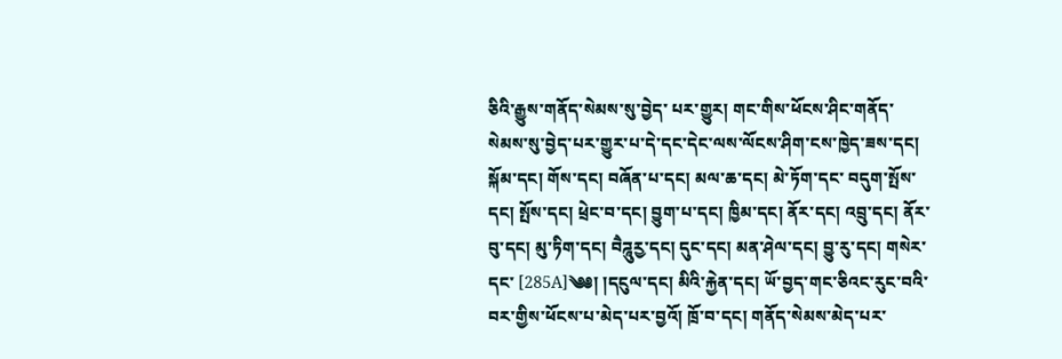ཅིའི་རྒྱུས་གནོད་སེམས་སུ་བྱེད་ པར་གྱུར། གང་གིས་ཕོངས་ཤིང་གནོད་སེམས་སུ་བྱེད་པར་གྱུར་པ་དེ་དང་དེང་ལས་ལོངས་ཤིག་ངས་ཁྱེད་ཟས་དང། སྐོམ་དང། གོས་དང། བཞོན་པ་དང། མལ་ཆ་དང། མེ་ཏོག་དང་ བདུག་སྤོས་དང། སྤོས་དང། ཕྲེང་བ་དང། བྱུག་པ་དང། ཁྱིམ་དང། ནོར་དང། འབྲུ་དང། ནོར་བུ་དང། མུ་ཏིག་དང། བཻཌཱུརྱ་དང། དུང་དང། མན་ཤེལ་དང། བྱུ་རུ་དང། གསེར་དང་ [285A]༄༅། །དངུལ་དང། མིའི་རྐྱེན་དང། ཡོ་བྱད་གང་ཅིའང་རུང་བའི་བར་གྱིས་ཕོངས་པ་མེད་པར་བྱའོ། ཁྲོ་བ་དང། གནོད་སེམས་མེད་པར་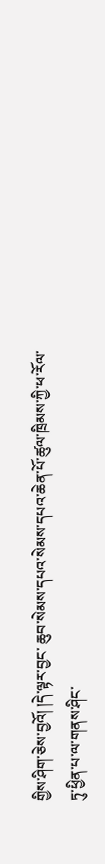གྱིས་ཤིག་ཅེས་བྱའོ། །དེ་ལྟར་བྱང་ ཆུབ་སེམས་དཔའ་སེམས་དཔའ་ཆེན་པོ་ཚུལ་ཁྲིམས་ཀྱི་ཕ་རོལ་ཏུ་ཕྱིན་པ་ལ་གནས་ཤིང་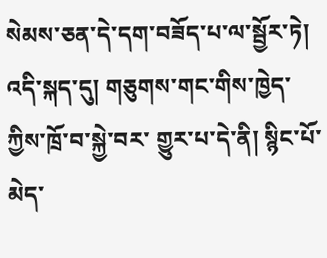སེམས་ཅན་དེ་དག་བཟོད་པ་ལ་སྦྱོར་ཏེ། འདི་སྐད་དུ། གཅུགས་གང་གིས་ཁྱེད་ཀྱིས་ཁྲོ་བ་སྐྱེ་བར་ གྱུར་པ་དེ་ནི། སྙིང་པོ་མེད་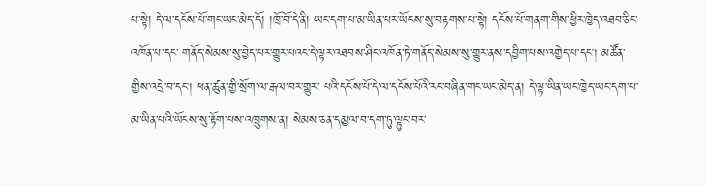པ་སྟེ། དེ་ལ་དངོས་པོ་གང་ཡང་མེད་དོ། །ཁྲོ་བོ་དེ་ནི། ཡང་དག་པ་མ་ཡིན་པར་ཡོངས་སུ་བརྟགས་པ་སྟེ། དངོས་པོ་གནག་གིས་ཕྱིར་ཁྱེད་འཐབ་ཅིང་འཁོན་པ་དང་ གནོད་སེམས་སུ་བྱེད་པར་གྱུར་པའང་དེ་ལྟར་འཐབས་ཤིང་འཁོན་ཏེ་གནོད་སེམས་སུ་གྱུར་ནས་དབྱིག་པས་འགྱེད་པ་དང། མཚོན་གྱིས་འདྲེ་བ་དང། ཕན་ཚུན་གྱི་སྲོག་ལ་རྒལ་བར་གྱུར་ པའི་དངོས་པོ་དེ་ལ་དངོས་པོའི་རང་བཞིན་གང་ཡང་མེད་ན། དེ་ལྟ་ཡིན་ཡང་ཁྱེད་ཡང་དག་པ་མ་ཡིན་པའི་ཡོངས་སུ་རྟོག་པས་འཁྲུགས་ན། སེམས་ཅན་དམྱལ་བ་དག་ཏུ་ལྟུང་བར་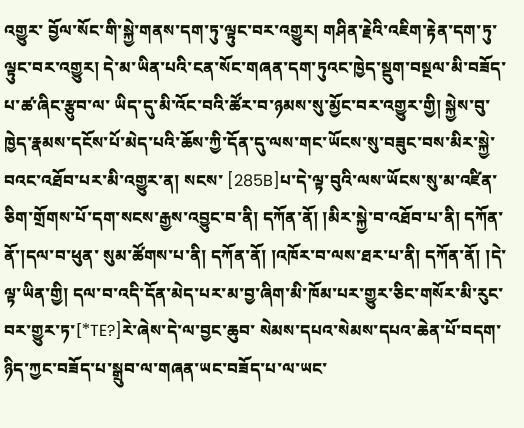འགྱུར་ བྱོལ་སོང་གི་སྐྱེ་གནས་དག་ཏུ་ལྟུང་བར་འགྱུར། གཤིན་རྗེའི་འཇིག་རྟེན་དག་ཏུ་ལྟུང་བར་འགྱུར། དེ་མ་ཡིན་པའི་ངན་སོང་གཞན་དག་ཏུའང་ཁྱེད་སྡུག་བསྔལ་མི་བཟོད་པ་ཚ་ཞིང་རྩུབ་ལ་ ཡིད་དུ་མི་འོང་བའི་ཚོར་བ་ཉམས་སུ་མྱོང་བར་འགྱུར་གྱི། སྐྱེས་བུ་ཁྱེད་རྣམས་དངོས་པོ་མེད་པའི་ཆོས་ཀྱི་དོན་དུ་ལས་གང་ཡོངས་སུ་བཟུང་བས་མིར་སྐྱེ་བའང་འཐོབ་པར་མི་འགྱུར་ན། སངས་ [285B]པ་དེ་ལྟ་བུའི་ལས་ཡོངས་སུ་མ་འཛིན་ཅིག་གྲོགས་པོ་དག་སངས་རྒྱས་འབྱུང་བ་ནི། དཀོན་ནོ། །མིར་སྐྱེ་བ་འཐོབ་པ་ནི། དཀོན་ནོ་།དལ་བ་ཕུན་ སུམ་ཚོགས་པ་ནི། དཀོན་ནོ། །འཁོར་བ་ལས་ཐར་པ་ནི། དཀོན་ནོ། །དེ་ལྟ་ཡིན་གྱི། དལ་བ་འདི་དོན་མེད་པར་མ་བྱ་ཞིག་མི་ཁོམ་པར་གྱུར་ཅིང་གསོར་མི་རུང་བར་གྱུར་ཏ་[*TE?]རེ་ཞེས་དེ་ལ་བྱང་ཆུབ་ སེམས་དཔའ་སེམས་དཔའ་ཆེན་པོ་བདག་ཉིད་ཀྱང་བཟོད་པ་སྒྲུབ་ལ་གཞན་ཡང་བཟོད་པ་ལ་ཡང་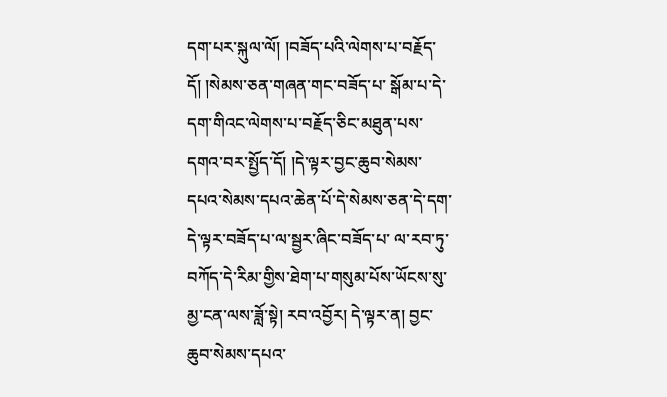དག་པར་སྐུལ་ལོ། །བཟོད་པའི་ལེགས་པ་བརྗོད་དོ། །སེམས་ཅན་གཞན་གང་བཟོད་པ་ སྒོམ་པ་དེ་དག་གིའང་ལེགས་པ་བརྗོད་ཅིང་མཐུན་པས་དགའ་བར་སྤྱོད་དོ། །དེ་ལྟར་བྱང་ཆུབ་སེམས་དཔའ་སེམས་དཔའ་ཆེན་པོ་དེ་སེམས་ཅན་དེ་དག་དེ་ལྟར་བཟོད་པ་ལ་སྦྱར་ཞིང་བཟོད་པ་ ལ་རབ་ཏུ་བཀོད་དེ་རིམ་གྱིས་ཐེག་པ་གསུམ་པོས་ཡོངས་སུ་མྱ་ངན་ལས་ཟློ་སྟེ། རབ་འབྱོར། དེ་ལྟར་ན། བྱང་ཆུབ་སེམས་དཔའ་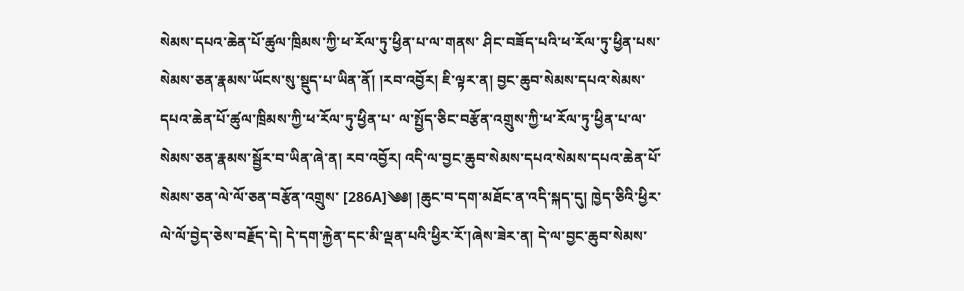སེམས་དཔའ་ཆེན་པོ་ཚུལ་ཁྲིམས་ཀྱི་ཕ་རོལ་ཏུ་ཕྱིན་པ་ལ་གནས་ ཤིང་བཟོད་པའི་ཕ་རོལ་ཏུ་ཕྱིན་པས་སེམས་ཅན་རྣམས་ཡོངས་སུ་སྡུད་པ་ཡིན་ནོ། །རབ་འབྱོར། ཇི་ལྟར་ན། བྱང་ཆུབ་སེམས་དཔའ་སེམས་དཔའ་ཆེན་པོ་ཚུལ་ཁྲིམས་ཀྱི་ཕ་རོལ་ཏུ་ཕྱིན་པ་ ལ་སྤྱོད་ཅིང་བརྩོན་འགྲུས་ཀྱི་ཕ་རོལ་ཏུ་ཕྱིན་པ་ལ་སེམས་ཅན་རྣམས་སྦྱོར་བ་ཡིན་ཞེ་ན། རབ་འབྱོར། འདི་ལ་བྱང་ཆུབ་སེམས་དཔའ་སེམས་དཔའ་ཆེན་པོ་སེམས་ཅན་ལེ་ལོ་ཅན་བརྩོན་འགྲུས་ [286A]༄༅། །ཆུང་བ་དག་མཐོང་ན་འདི་སྐད་དུ། ཁྱེད་ཅིའི་ཕྱིར་ལེ་ལོ་བྱེད་ཅེས་བརྗོད་དེ། དེ་དག་རྐྱེན་དང་མི་ལྡན་པའི་ཕྱིར་རོ་།ཞེས་ཟེར་ན། དེ་ལ་བྱང་ཆུབ་སེམས་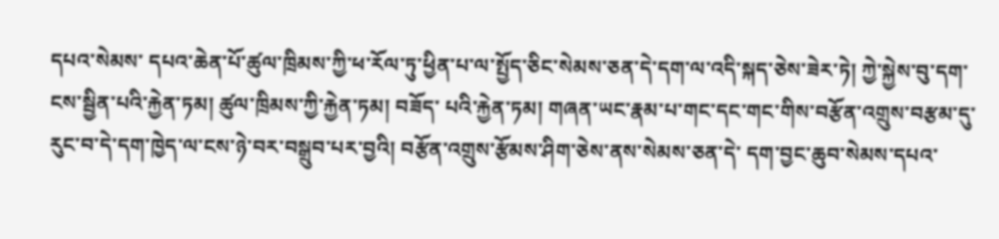དཔའ་སེམས་ དཔའ་ཆེན་པོ་ཚུལ་ཁྲིམས་ཀྱི་ཕ་རོལ་ཏུ་ཕྱིན་པ་ལ་སྤྱོད་ཅིང་སེམས་ཅན་དེ་དག་ལ་འདི་སྐད་ཅེས་ཟེར་ཏེ། ཀྱེ་སྐྱེས་བུ་དག་ངས་སྦྱིན་པའི་རྐྱེན་ཏམ། ཚུལ་ཁྲིམས་ཀྱི་རྐྱེན་ཏམ། བཟོད་ པའི་རྐྱེན་ཏམ། གཞན་ཡང་རྣམ་པ་གང་དང་གང་གིས་བརྩོན་འགྲུས་བརྩམ་དུ་རུང་བ་དེ་དག་ཁྱེད་ལ་ངས་ཉེ་བར་བསྒྲུབ་པར་བྱའི། བརྩོན་འགྲུས་རྩོམས་ཤིག་ཅེས་ནས་སེམས་ཅན་དེ་ དག་བྱང་ཆུབ་སེམས་དཔའ་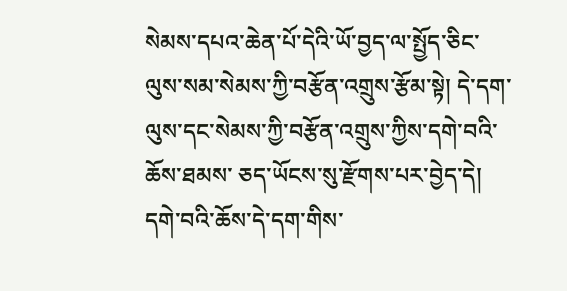སེམས་དཔའ་ཆེན་པོ་དེའི་ཡོ་བྱད་ལ་སྤྱོད་ཅིང་ལུས་སམ་སེམས་ཀྱི་བརྩོན་འགྲུས་རྩོམ་སྟེ། དེ་དག་ལུས་དང་སེམས་ཀྱི་བརྩོན་འགྲུས་ཀྱིས་དགེ་བའི་ཆོས་ཐམས་ ཅད་ཡོངས་སུ་རྫོགས་པར་བྱེད་དེ། དགེ་བའི་ཆོས་དེ་དག་གིས་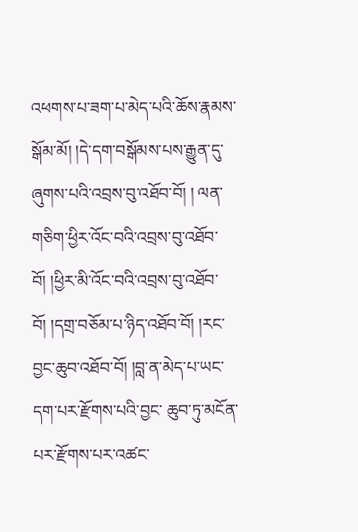འཕགས་པ་ཟག་པ་མེད་པའི་ཆོས་རྣམས་སྒོམ་མོ། །དེ་དག་བསྒོམས་པས་རྒྱུན་དུ་ཞུགས་པའི་འབྲས་བུ་འཐོབ་བོ། ། ལན་གཅིག་ཕྱིར་འོང་བའི་འབྲས་བུ་འཐོབ་བོ། །ཕྱིར་མི་འོང་བའི་འབྲས་བུ་འཐོབ་བོ། །དགྲ་བཅོམ་པ་ཉིད་འཐོབ་བོ། །རང་བྱང་ཆུབ་འཐོབ་བོ། །བླ་ན་མེད་པ་ཡང་དག་པར་རྫོགས་པའི་བྱང་ ཆུབ་ཏུ་མངོན་པར་རྫོགས་པར་འཚང་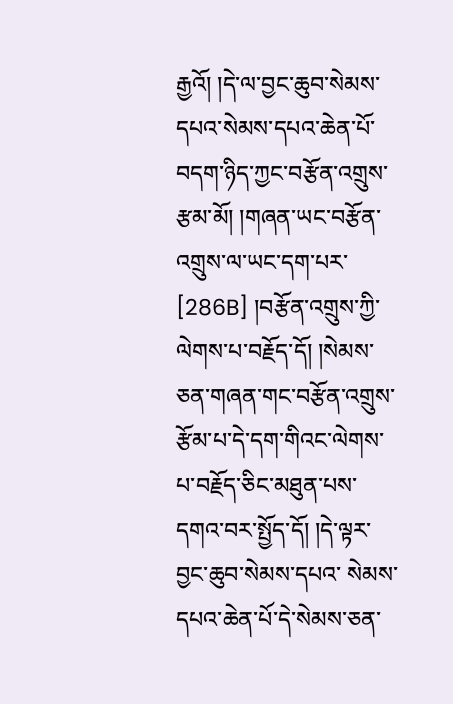རྒྱའོ། །དེ་ལ་བྱང་ཆུབ་སེམས་དཔའ་སེམས་དཔའ་ཆེན་པོ་བདག་ཉིད་ཀྱང་བརྩོན་འགྲུས་རྩམ་མོ། །གཞན་ཡང་བརྩོན་འགྲུས་ལ་ཡང་དག་པར་ [286B] །བརྩོན་འགྲུས་ཀྱི་ལེགས་པ་བརྗོད་དོ། །སེམས་ཅན་གཞན་གང་བརྩོན་འགྲུས་རྩོམ་པ་དེ་དག་གིའང་ལེགས་པ་བརྗོད་ཅིང་མཐུན་པས་དགའ་བར་སྤྱོད་དོ། །དེ་ལྟར་བྱང་ཆུབ་སེམས་དཔའ་ སེམས་དཔའ་ཆེན་པོ་དེ་སེམས་ཅན་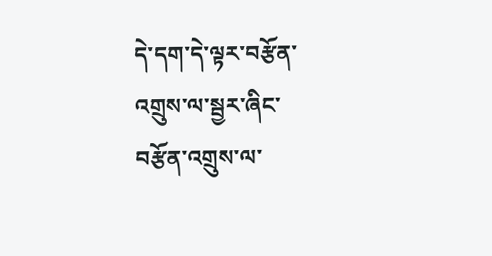དེ་དག་དེ་ལྟར་བརྩོན་འགྲུས་ལ་སྦྱར་ཞིང་བརྩོན་འགྲུས་ལ་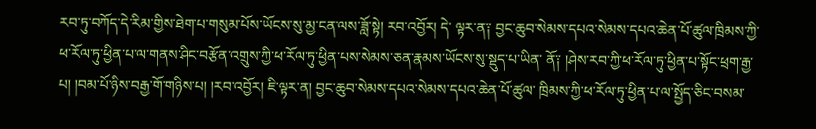རབ་ཏུ་བཀོད་དེ་རིམ་གྱིས་ཐེག་པ་གསུམ་པོས་ཡོངས་སུ་མྱ་ངན་ལས་ཟློ་སྟེ། རབ་འབྱོར། དེ་ ལྟར་ན༑ བྱང་ཆུབ་སེམས་དཔའ་སེམས་དཔའ་ཆེན་པོ་ཚུལ་ཁྲིམས་ཀྱི་ཕ་རོལ་ཏུ་ཕྱིན་པ་ལ་གནས་ཤིང་བརྩོན་འགྲུས་ཀྱི་ཕ་རོལ་ཏུ་ཕྱིན་པས་སེམས་ཅན་རྣམས་ཡོངས་སུ་སྡུད་པ་ཡིན་ ནོ༑ །ཤེས་རབ་ཀྱི་ཕ་རོལ་ཏུ་ཕྱིན་པ་སྟོང་ཕྲག་རྒྱ་པ། །བམ་པོ་ཉིས་བརྒྱ་གོ་གཉིས་པ། །རབ་འབྱོར། ཇི་ལྟར་ན། བྱང་ཆུབ་སེམས་དཔའ་སེམས་དཔའ་ཆེན་པོ་ཚུལ་ ཁྲིམས་ཀྱི་ཕ་རོལ་ཏུ་ཕྱིན་པ་ལ་སྤྱོད་ཅིང་བསམ་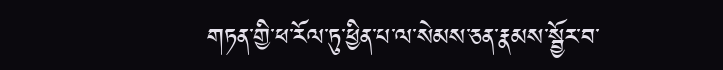གཏན་གྱི་ཕ་རོལ་ཏུ་ཕྱིན་པ་ལ་སེམས་ཅན་རྣམས་སྦྱོར་བ་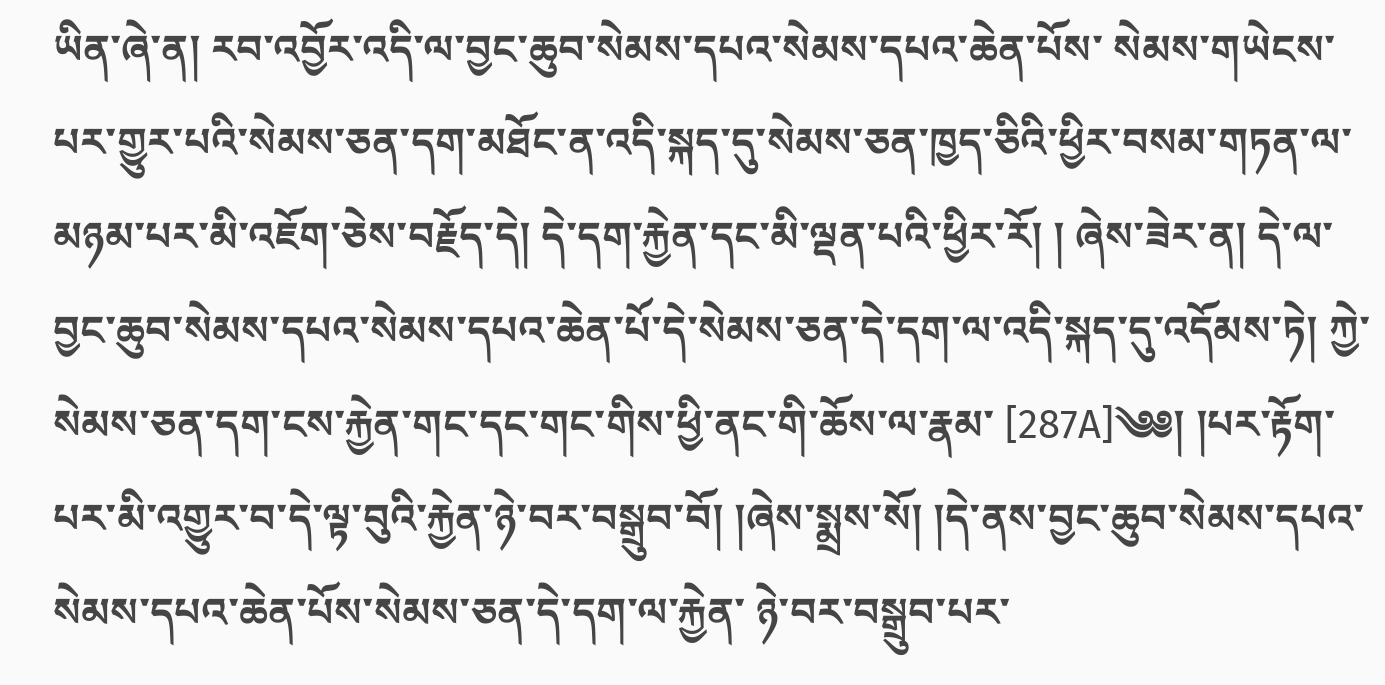ཡིན་ཞེ་ན། རབ་འབྱོར་འདི་ལ་བྱང་ཆུབ་སེམས་དཔའ་སེམས་དཔའ་ཆེན་པོས་ སེམས་གཡེངས་པར་གྱུར་པའི་སེམས་ཅན་དག་མཐོང་ན་འདི་སྐད་དུ་སེམས་ཅན་ཁྱད་ཅིའི་ཕྱིར་བསམ་གཏན་ལ་མཉམ་པར་མི་འཇོག་ཅེས་བརྗོད་དེ། དེ་དག་རྐྱེན་དང་མི་ལྡན་པའི་ཕྱིར་རོ། ། ཞེས་ཟེར་ན། དེ་ལ་བྱང་ཆུབ་སེམས་དཔའ་སེམས་དཔའ་ཆེན་པོ་དེ་སེམས་ཅན་དེ་དག་ལ་འདི་སྐད་དུ་འདོམས་ཏེ། ཀྱེ་སེམས་ཅན་དག་ངས་རྐྱེན་གང་དང་གང་གིས་ཕྱི་ནང་གི་ཆོས་ལ་རྣམ་ [287A]༄༅། །པར་རྟོག་པར་མི་འགྱུར་བ་དེ་ལྟ་བུའི་རྐྱེན་ཉེ་བར་བསྒྲུབ་བོ། །ཞེས་སྨྲས་སོ། །དེ་ནས་བྱང་ཆུབ་སེམས་དཔའ་སེམས་དཔའ་ཆེན་པོས་སེམས་ཅན་དེ་དག་ལ་རྐྱེན་ ཉེ་བར་བསྒྲུབ་པར་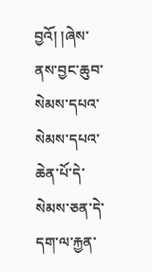བྱའོ། །ཞེས་ནས་བྱང་ཆུབ་སེམས་དཔའ་སེམས་དཔའ་ཆེན་པོ་དེ་སེམས་ཅན་དེ་དག་ལ་རྐྱན་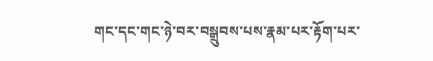གང་དང་གང་ཉེ་བར་བསྒྲུབས་པས་རྣམ་པར་རྟོག་པར་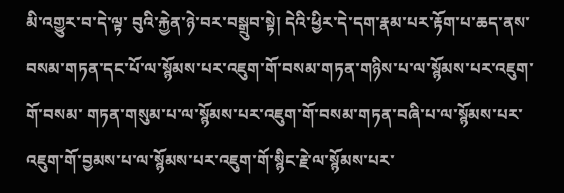མི་འགྱུར་བ་དེ་ལྟ་ བུའི་རྐྱེན་ཉེ་བར་བསྒྲུབ་སྟེ། དེའི་ཕྱིར་དེ་དག་རྣམ་པར་རྟོག་པ་ཆད་ནས་བསམ་གཏན་དང་པོ་ལ་སྙོམས་པར་འཇུག་གོ་བསམ་གཏན་གཉིས་པ་ལ་སྙོམས་པར་འཇུག་གོ་བསམ་ གཏན་གསུམ་པ་ལ་སྙོམས་པར་འཇུག་གོ་བསམ་གཏན་བཞི་པ་ལ་སྙོམས་པར་འཇུག་གོ་བྱམས་པ་ལ་སྙོམས་པར་འཇུག་གོ་སྙིང་རྗེ་ལ་སྙོམས་པར་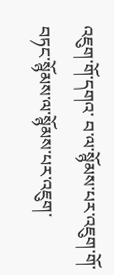འཇུག་གོ་དགའ་ བ་ལ་སྙོམས་པར་འཇུག་གོ་བཏང་སྙོམས་ལ་སྙོམས་པར་འཇུག་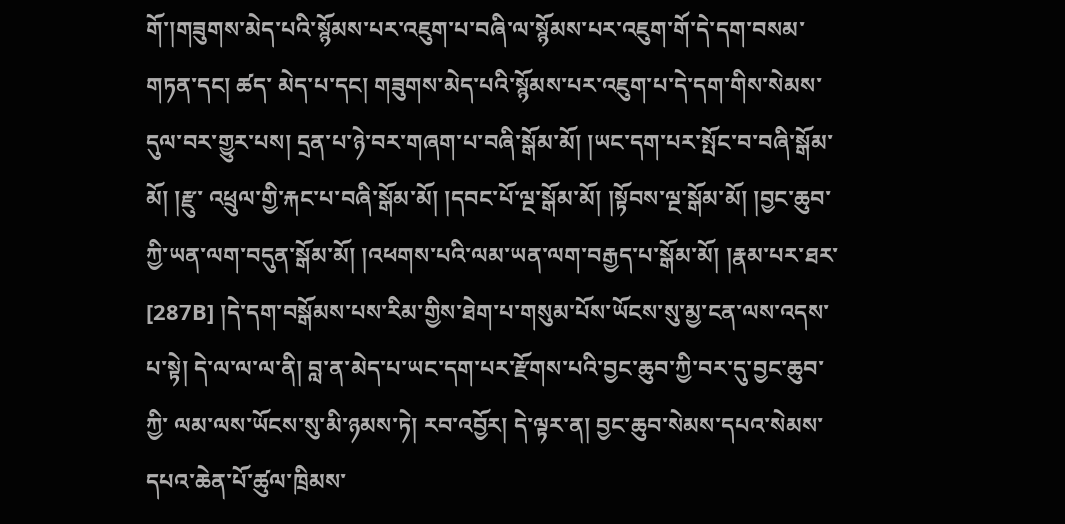གོ་།གཟུགས་མེད་པའི་སྙོམས་པར་འཇུག་པ་བཞི་ལ་སྙོམས་པར་འཇུག་གོ་དེ་དག་བསམ་གཏན་དང། ཚད་ མེད་པ་དང། གཟུགས་མེད་པའི་སྙོམས་པར་འཇུག་པ་དེ་དག་གིས་སེམས་དུལ་བར་གྱུར་པས། དྲན་པ་ཉེ་བར་གཞག་པ་བཞི་སྒོམ་མོ། །ཡང་དག་པར་སྤོང་བ་བཞི་སྒོམ་མོ། །རྫུ་ འཕྲུལ་གྱི་རྐང་པ་བཞི་སྒོམ་མོ། །དབང་པོ་ལྔ་སྒོམ་མོ། །སྟོབས་ལྔ་སྒོམ་མོ། །བྱང་ཆུབ་ཀྱི་ཡན་ལག་བདུན་སྒོམ་མོ། །འཕགས་པའི་ལམ་ཡན་ལག་བརྒྱད་པ་སྒོམ་མོ། །རྣམ་པར་ཐར་ [287B] །དེ་དག་བསྒོམས་པས་རིམ་གྱིས་ཐེག་པ་གསུམ་པོས་ཡོངས་སུ་མྱ་ངན་ལས་འདས་པ་སྟེ། དེ་ལ་ལ་ལ་ནི། བླ་ན་མེད་པ་ཡང་དག་པར་རྫོགས་པའི་བྱང་ཆུབ་ཀྱི་བར་དུ་བྱང་ཆུབ་ཀྱི་ ལམ་ལས་ཡོངས་སུ་མི་ཉམས་ཏེ། རབ་འབྱོར། དེ་ལྟར་ན། བྱང་ཆུབ་སེམས་དཔའ་སེམས་དཔའ་ཆེན་པོ་ཚུལ་ཁྲིམས་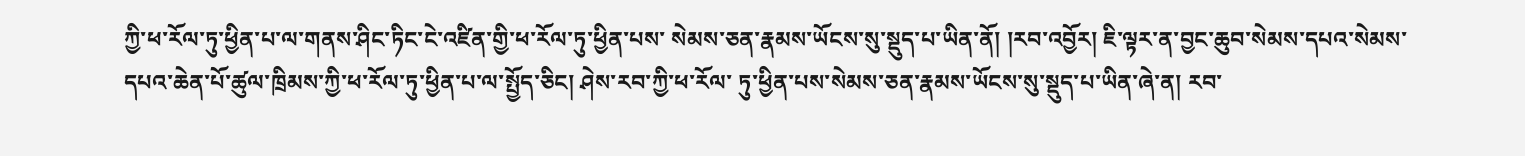ཀྱི་ཕ་རོལ་ཏུ་ཕྱིན་པ་ལ་གནས་ཤིང་ཏིང་ངེ་འཛིན་གྱི་ཕ་རོལ་ཏུ་ཕྱིན་པས་ སེམས་ཅན་རྣམས་ཡོངས་སུ་སྡུད་པ་ཡིན་ནོ། །རབ་འབྱོར། ཇི་ལྟར་ན་བྱང་ཆུབ་སེམས་དཔའ་སེམས་དཔའ་ཆེན་པོ་ཚུལ་ཁྲིམས་ཀྱི་ཕ་རོལ་ཏུ་ཕྱིན་པ་ལ་སྤྱོད་ཅིང། ཤེས་རབ་ཀྱི་ཕ་རོལ་ ཏུ་ཕྱིན་པས་སེམས་ཅན་རྣམས་ཡོངས་སུ་སྡུད་པ་ཡིན་ཞེ་ན། རབ་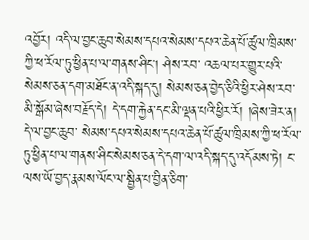འབྱོར། འདི་ལ་བྱང་ཆུབ་སེམས་དཔའ་སེམས་དཔའ་ཆེན་པོ་ཚུལ་ཁྲིམས་ཀྱི་ཕ་རོལ་ཏུ་ཕྱིན་པ་ལ་གནས་ཤིང། ཤེས་རབ་ འཆལ་པར་གྱུར་པའི་སེམས་ཅན་དག་མཐོང་ན་འདི་སྐད་དུ། སེམས་ཅན་བྱེད་ཅིའི་ཕྱིར་ཤེས་རབ་མི་སྒོམ་ཞེས་བརྗོད་དེ། དེ་དག་རྐྱེན་དང་མི་ལྡན་པའི་ཕྱིར་རོ། །ཞེས་ཟེར་ན། དེ་ལ་བྱང་ཆུབ་ སེམས་དཔའ་སེམས་དཔའ་ཆེན་པོ་ཚུལ་ཁྲིམས་ཀྱི་ཕ་རོལ་ཏུ་ཕྱིན་པ་ལ་གནས་ཤིང་སེམས་ཅན་དེ་དག་ལ་འདི་སྐད་དུ་འདོམས་ཏེ། ང་ལས་ཡོ་བྱད་རྣམས་ལོང་ལ་སྦྱིན་པ་བྱིན་ཅིག་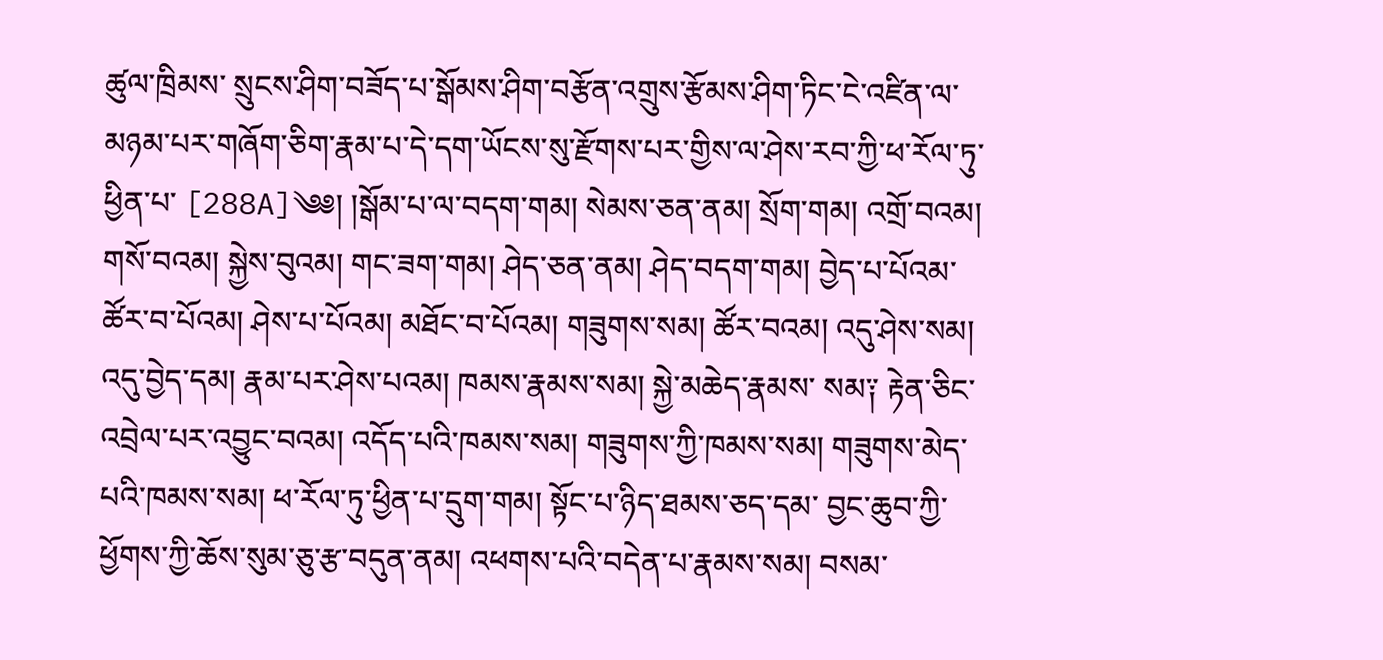ཚུལ་ཁྲིམས་ སྲུངས་ཤིག་བཟོད་པ་སྒོམས་ཤིག་བརྩོན་འགྲུས་རྩོམས་ཤིག་ཏིང་ངེ་འཛིན་ལ་མཉམ་པར་གཞོག་ཅིག་རྣམ་པ་དེ་དག་ཡོངས་སུ་རྫོགས་པར་གྱིས་ལ་ཤེས་རབ་ཀྱི་ཕ་རོལ་ཏུ་ཕྱིན་པ་ [288A]༄༅། །སྒོམ་པ་ལ་བདག་གམ། སེམས་ཅན་ནམ། སྲོག་གམ། འགྲོ་བའམ། གསོ་བའམ། སྐྱེས་བུའམ། གང་ཟག་གམ། ཤེད་ཅན་ནམ། ཤེད་བདག་གམ། བྱེད་པ་པོའམ་ ཚོར་བ་པོའམ། ཤེས་པ་པོའམ། མཐོང་བ་པོའམ། གཟུགས་སམ། ཚོར་བའམ། འདུ་ཤེས་སམ། འདུ་བྱེད་དམ། རྣམ་པར་ཤེས་པའམ། ཁམས་རྣམས་སམ། སྐྱེ་མཆེད་རྣམས་ སམ༑ རྟེན་ཅིང་འབྲེལ་པར་འབྱུང་བའམ། འདོད་པའི་ཁམས་སམ། གཟུགས་ཀྱི་ཁམས་སམ། གཟུགས་མེད་པའི་ཁམས་སམ། ཕ་རོལ་ཏུ་ཕྱིན་པ་དྲུག་གམ། སྟོང་པ་ཉིད་ཐམས་ཅད་དམ་ བྱང་ཆུབ་ཀྱི་ཕྱོགས་ཀྱི་ཆོས་སུམ་ཅུ་རྩ་བདུན་ནམ། འཕགས་པའི་བདེན་པ་རྣམས་སམ། བསམ་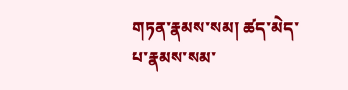གཏན་རྣམས་སམ། ཚད་མེད་པ་རྣམས་སམ་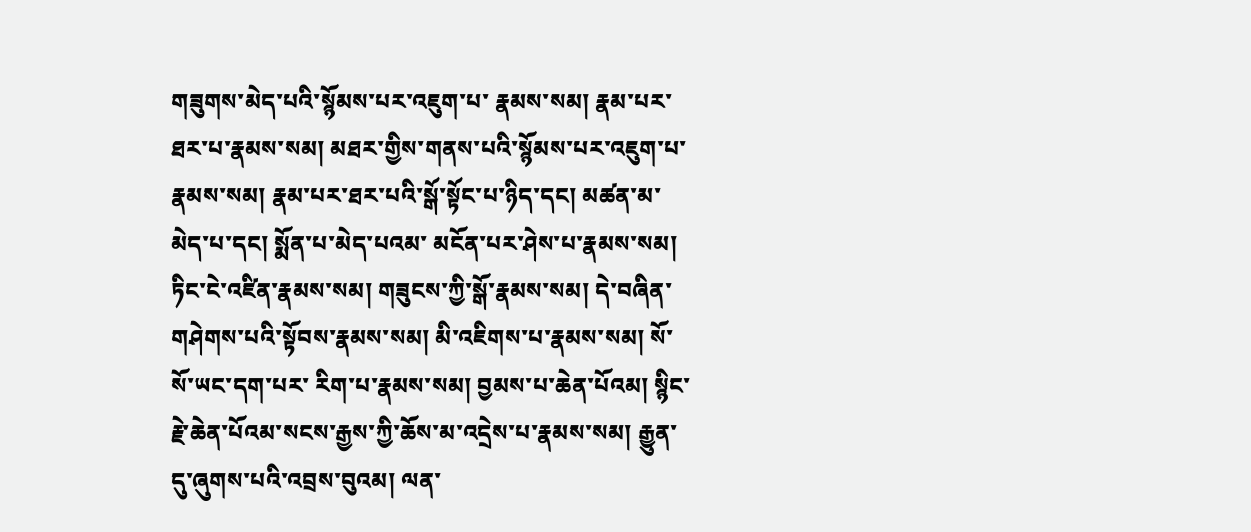གཟུགས་མེད་པའི་སྙོམས་པར་འཇུག་པ་ རྣམས་སམ། རྣམ་པར་ཐར་པ་རྣམས་སམ། མཐར་གྱིས་གནས་པའི་སྙོམས་པར་འཇུག་པ་རྣམས་སམ། རྣམ་པར་ཐར་པའི་སྒོ་སྟོང་པ་ཉིད་དང། མཚན་མ་མེད་པ་དང། སྨོན་པ་མེད་པའམ་ མངོན་པར་ཤེས་པ་རྣམས་སམ། ཏིང་ངེ་འཛིན་རྣམས་སམ། གཟུངས་ཀྱི་སྒོ་རྣམས་སམ། དེ་བཞིན་གཤེགས་པའི་སྟོབས་རྣམས་སམ། མི་འཇིགས་པ་རྣམས་སམ། སོ་སོ་ཡང་དག་པར་ རིག་པ་རྣམས་སམ། བྱམས་པ་ཆེན་པོའམ། སྙིང་རྗེ་ཆེན་པོའམ་སངས་རྒྱས་ཀྱི་ཆོས་མ་འདྲེས་པ་རྣམས་སམ། རྒྱུན་དུ་ཞུགས་པའི་འབྲས་བུའམ། ལན་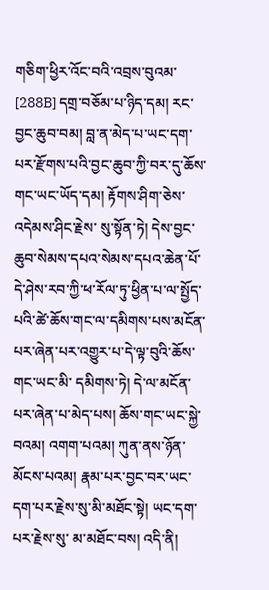གཅིག་ཕྱིར་འོང་བའི་འབྲས་བུའམ་ [288B] དགྲ་བཅོམ་པ་ཉིད་དམ། རང་བྱང་ཆུབ་བམ། བླ་ན་མེད་པ་ཡང་དག་པར་རྫོགས་པའི་བྱང་ཆུབ་ཀྱི་བར་དུ་ཆོས་གང་ཡང་ཡོད་དམ། རྟོགས་ཤིག་ཅེས་འདེམས་ཤིང་རྗེས་ སུ་སྟོན་ཏེ། དེས་བྱང་ཆུབ་སེམས་དཔའ་སེམས་དཔའ་ཆེན་པོ་དེ་ཤེས་རབ་ཀྱི་ཕ་རོལ་ཏུ་ཕྱིན་པ་ལ་སྤྱོད་པའི་ཚེ་ཆོས་གང་ལ་དམིགས་པས་མངོན་པར་ཞེན་པར་འགྱུར་པ་དེ་ལྟ་བུའི་ཆོས་གང་ཡང་མི་ དམིགས་ཏེ། དེ་ལ་མངོན་པར་ཞེན་པ་མེད་པས། ཆོས་གང་ཡང་སྐྱེ་བའམ། འགག་པའམ། ཀུན་ནས་ཉོན་མོངས་པའམ། རྣམ་པར་བྱང་བར་ཡང་དག་པར་རྗེས་སུ་མི་མཐོང་སྟེ། ཡང་དག་པར་རྗེས་སུ་ མ་མཐོང་བས། འདི་ནི།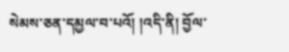སེམས་ཅན་དམྱལ་བ་པའོ། །འདི་ནི། བྱོལ་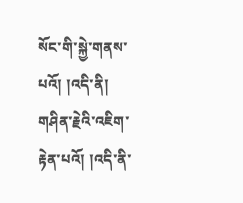སོང་གི་སྐྱེ་གནས་པའོ། །འདི་ནི། གཤིན་རྗེའི་འཇིག་རྟེན་པའོ། །འདི་ནི་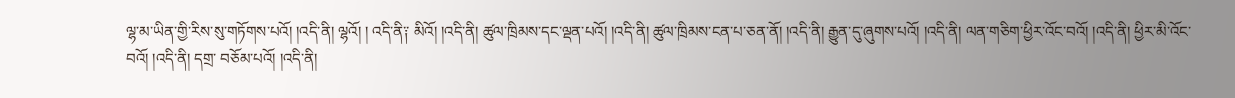ལྷ་མ་ཡིན་གྱི་རིས་སུ་གཏོགས་པའོ། །འདི་ནི། ལྷའོ། ། འདི་ནི༑ མིའོ། །འདི་ནི། ཚུལ་ཁྲིམས་དང་ལྡན་པའོ། །འདི་ནི། ཚུལ་ཁྲིམས་ངན་པ་ཅན་ནོ། །འདི་ནི། རྒྱུན་དུ་ཞུགས་པའོ། །འདི་ནི། ལན་གཅིག་ཕྱིར་འོང་བའོ། །འདི་ནི། ཕྱིར་མི་འོང་བའོ། །འདི་ནི། དགྲ་ བཅོམ་པའོ། །འདི་ནི།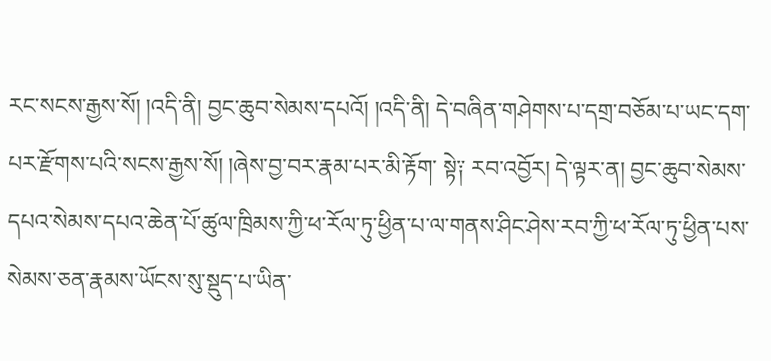རང་སངས་རྒྱས་སོ། །འདི་ནི། བྱང་ཆུབ་སེམས་དཔའོ། །འདི་ནི། དེ་བཞིན་གཤེགས་པ་དགྲ་བཅོམ་པ་ཡང་དག་པར་རྫོགས་པའི་སངས་རྒྱས་སོ། །ཞེས་བྱ་བར་རྣམ་པར་མི་རྟོག་ སྟེ༑ རབ་འབྱོར། དེ་ལྟར་ན། བྱང་ཆུབ་སེམས་དཔའ་སེམས་དཔའ་ཆེན་པོ་ཚུལ་ཁྲིམས་ཀྱི་ཕ་རོལ་ཏུ་ཕྱིན་པ་ལ་གནས་ཤིང་ཤེས་རབ་ཀྱི་ཕ་རོལ་ཏུ་ཕྱིན་པས་སེམས་ཅན་རྣམས་ཡོངས་སུ་སྡུད་པ་ཡིན་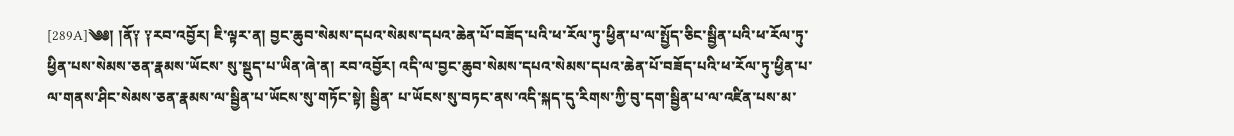[289A]༄༅། །ནོ༑ ༑རབ་འབྱོར། ཇི་ལྟར་ན། བྱང་ཆུབ་སེམས་དཔའ་སེམས་དཔའ་ཆེན་པོ་བཟོད་པའི་ཕ་རོལ་ཏུ་ཕྱིན་པ་ལ་སྤྱོད་ཅིང་སྦྱིན་པའི་ཕ་རོལ་ཏུ་ཕྱིན་པས་སེམས་ཅན་རྣམས་ཡོངས་ སུ་སྡུད་པ་ཡིན་ཞེ་ན། རབ་འབྱོར། འདི་ལ་བྱང་ཆུབ་སེམས་དཔའ་སེམས་དཔའ་ཆེན་པོ་བཟོད་པའི་ཕ་རོལ་ཏུ་ཕྱིན་པ་ལ་གནས་ཤིང་སེམས་ཅན་རྣམས་ལ་སྦྱིན་པ་ཡོངས་སུ་གཏོང་སྟེ། སྦྱིན་ པ་ཡོངས་སུ་བཏང་ནས་འདི་སྐད་དུ་རིགས་ཀྱི་བུ་དག་སྦྱིན་པ་ལ་འཛིན་པས་མ་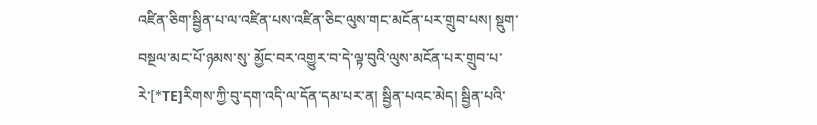འཛིན་ཅིག་སྦྱིན་པ་ལ་འཛིན་པས་འཛིན་ཅིང་ལུས་གང་མངོན་པར་གྲུབ་པས། སྡུག་བསྔལ་མང་པོ་ཉམས་སུ་ མྱོང་བར་འགྱུར་བ་དེ་ལྟ་བུའི་ལུས་མངོན་པར་གྲུབ་པ་རེ་[*TE]རིགས་ཀྱི་བུ་དག་འདི་ལ་དོན་དམ་པར་ན། སྦྱིན་པའང་མེད། སྦྱིན་པའི་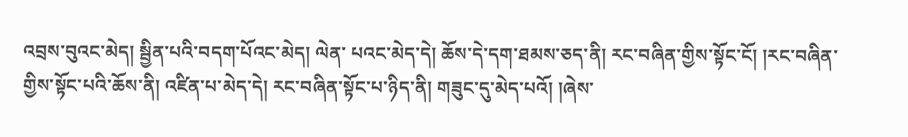འབྲས་བུའང་མེད། སྦྱིན་པའི་བདག་པོའང་མེད། ལེན་ པའང་མེད་དེ། ཆོས་དེ་དག་ཐམས་ཅད་ནི། རང་བཞིན་གྱིས་སྟོང་ངོ། །རང་བཞིན་གྱིས་སྟོང་པའི་ཆོས་ནི། འཛིན་པ་མེད་དེ། རང་བཞིན་སྟོང་པ་ཉིད་ནི། གཟུང་དུ་མེད་པའོ། །ཞེས་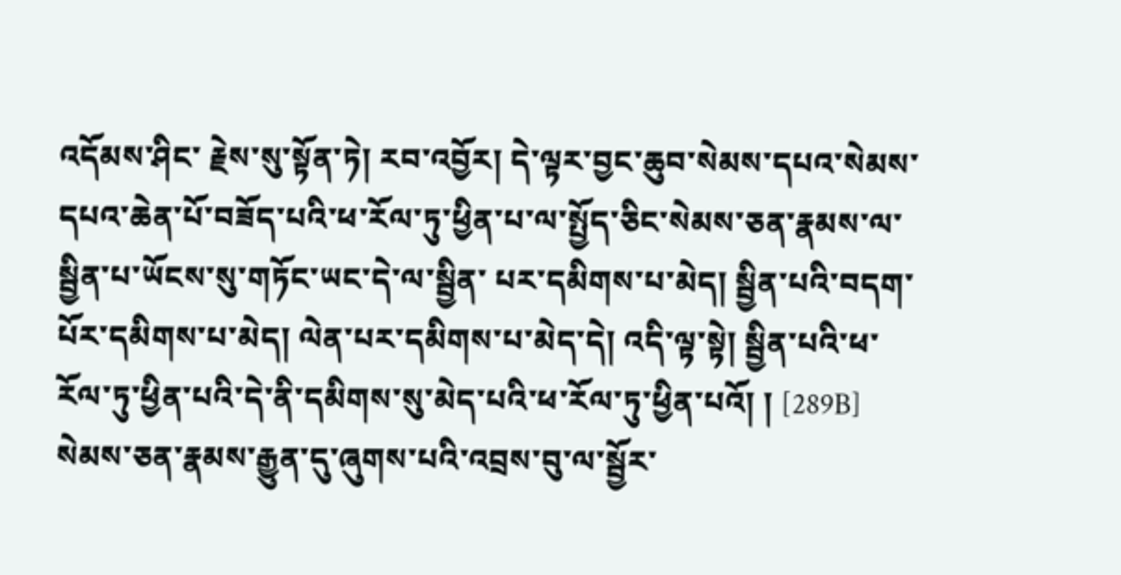འདོམས་ཤིང་ རྗེས་སུ་སྟོན་ཏེ། རབ་འབྱོར། དེ་ལྟར་བྱང་ཆུབ་སེམས་དཔའ་སེམས་དཔའ་ཆེན་པོ་བཟོད་པའི་ཕ་རོལ་ཏུ་ཕྱིན་པ་ལ་སྤྱོད་ཅིང་སེམས་ཅན་རྣམས་ལ་སྦྱིན་པ་ཡོངས་སུ་གཏོང་ཡང་དེ་ལ་སྦྱིན་ པར་དམིགས་པ་མེད། སྦྱིན་པའི་བདག་པོར་དམིགས་པ་མེད། ལེན་པར་དམིགས་པ་མེད་དེ། འདི་ལྟ་སྟེ། སྦྱིན་པའི་ཕ་རོལ་ཏུ་ཕྱིན་པའི་དེ་ནི་དམིགས་སུ་མེད་པའི་ཕ་རོལ་ཏུ་ཕྱིན་པའོ། ། [289B] སེམས་ཅན་རྣམས་རྒྱུན་དུ་ཞུགས་པའི་འབྲས་བུ་ལ་སྦྱོར་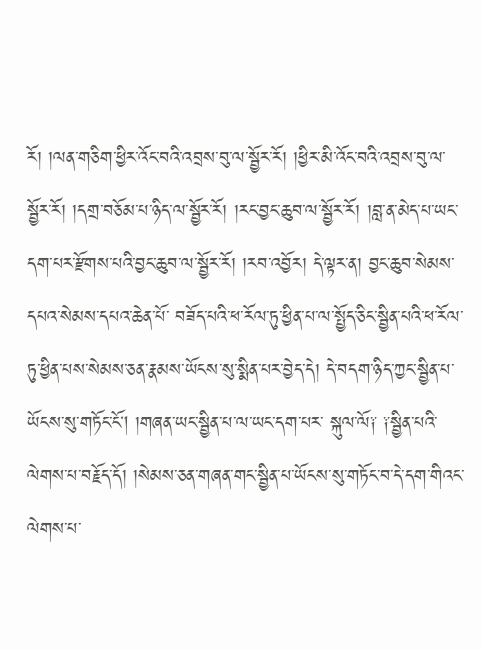རོ། །ལན་གཅིག་ཕྱིར་འོང་བའི་འབྲས་བུ་ལ་སྦྱོར་རོ། །ཕྱིར་མི་འོང་བའི་འབྲས་བུ་ལ་ སྦྱོར་རོ། །དགྲ་བཅོམ་པ་ཉིད་ལ་སྦྱོར་རོ། །རང་བྱང་ཆུབ་ལ་སྦྱོར་རོ། །བླ་ན་མེད་པ་ཡང་དག་པར་རྫོགས་པའི་བྱང་ཆུབ་ལ་སྦྱོར་རོ། །རབ་འབྱོར། དེ་ལྟར་ན། བྱང་ཆུབ་སེམས་དཔའ་སེམས་དཔའ་ཆེན་པོ་ བཟོད་པའི་ཕ་རོལ་ཏུ་ཕྱིན་པ་ལ་སྤྱོད་ཅིང་སྦྱིན་པའི་ཕ་རོལ་ཏུ་ཕྱིན་པས་སེམས་ཅན་རྣམས་ཡོངས་སུ་སྨིན་པར་བྱེད་དེ། དེ་བདག་ཉིད་ཀྱང་སྦྱིན་པ་ཡོངས་སུ་གཏོང་ངོ། །གཞན་ཡང་སྦྱིན་པ་ལ་ཡང་དག་པར་ སྐུལ་ལོ༑ ༑སྦྱིན་པའི་ལེགས་པ་བརྗོད་དོ། །སེམས་ཅན་གཞན་གང་སྦྱིན་པ་ཡོངས་སུ་གཏོང་བ་དེ་དག་གིའང་ལེགས་པ་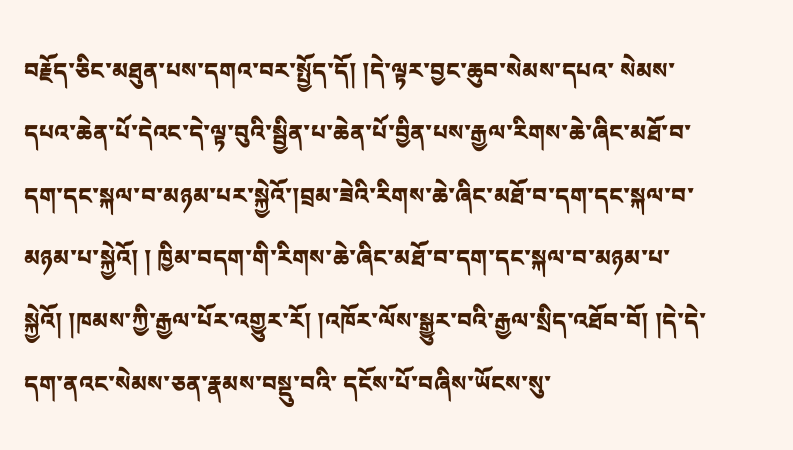བརྗོད་ཅིང་མཐུན་པས་དགའ་བར་སྤྱོད་དོ། །དེ་ལྟར་བྱང་ཆུབ་སེམས་དཔའ་ སེམས་དཔའ་ཆེན་པོ་དེའང་དེ་ལྟ་བུའི་སྦྱིན་པ་ཆེན་པོ་བྱིན་པས་རྒྱལ་རིགས་ཆེ་ཞིང་མཐོ་བ་དག་དང་སྐལ་བ་མཉམ་པར་སྐྱེའོ་།བྲམ་ཟེའི་རིགས་ཆེ་ཞིང་མཐོ་བ་དག་དང་སྐལ་བ་མཉམ་པ་སྐྱེའོ། ། ཁྱིམ་བདག་གི་རིགས་ཆེ་ཞིང་མཐོ་བ་དག་དང་སྐལ་བ་མཉམ་པ་སྐྱེའོ། །ཁམས་ཀྱི་རྒྱལ་པོར་འགྱུར་རོ། །འཁོར་ལོས་སྒྱུར་བའི་རྒྱལ་སྲིད་འཐོབ་བོ། །དེ་དེ་དག་ནའང་སེམས་ཅན་རྣམས་བསྡུ་བའི་ དངོས་པོ་བཞིས་ཡོངས་སུ་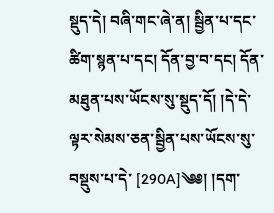སྡུད་དེ། བཞི་གང་ཞེ་ན། སྦྱིན་པ་དང་ཚིག་སྙན་པ་དང། དོན་བྱ་བ་དང། དོན་མཐུན་པས་ཡོངས་སུ་སྡུད་དོ། །དེ་དེ་ལྟར་སེམས་ཅན་སྦྱིན་པས་ཡོངས་སུ་བསྡུས་པ་དེ་ [290A]༄༅། །དག་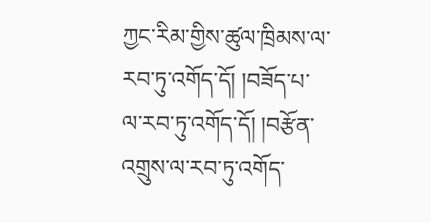ཀྱང་རིམ་གྱིས་ཚུལ་ཁྲིམས་ལ་རབ་ཏུ་འགོད་དོ། །བཟོད་པ་ལ་རབ་ཏུ་འགོད་དོ། །བརྩོན་འགྲུས་ལ་རབ་ཏུ་འགོད་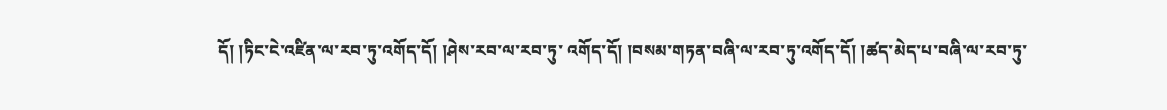དོ། །ཏིང་ངེ་འཛིན་ལ་རབ་ཏུ་འགོད་དོ། །ཤེས་རབ་ལ་རབ་ཏུ་ འགོད་དོ། །བསམ་གཏན་བཞི་ལ་རབ་ཏུ་འགོད་དོ། །ཚད་མེད་པ་བཞི་ལ་རབ་ཏུ་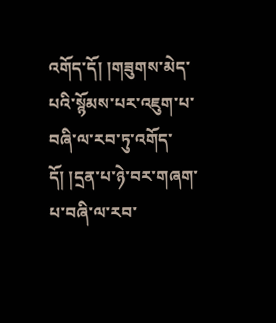འགོད་དོ། །གཟུགས་མེད་པའི་སྙོམས་པར་འཇུག་པ་བཞི་ལ་རབ་ཏུ་འགོད་དོ། །དྲན་པ་ཉེ་བར་གཞག་པ་བཞི་ལ་རབ་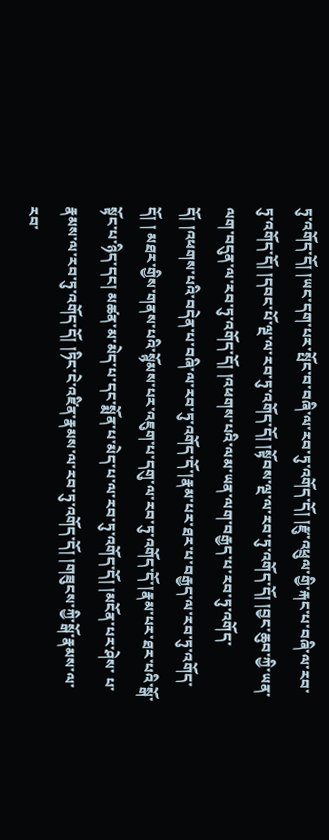ཏུ་འགོད་དོ། །ཡང་དག་པར་སྤོང་བ་བཞི་ལ་རབ་ཏུ་འགོད་དོ། །རྫུ་འཕྲུལ་གྱི་རྐང་པ་བཞི་ལ་རབ་ཏུ་འགོད་དོ། །དབང་པོ་ལྔ་ལ་རབ་ཏུ་འགོད་དོ། །སྟོབས་ལྔ་ལ་རབ་ཏུ་འགོད་དོ། །བྱང་ཆུབ་ཀྱི་ཡན་ ལག་བདུན་ལ་རབ་ཏུ་འགོད་དོ། །འཕགས་པའི་ལམ་ཡན་ལག་བརྒྱད་པ་རབ་ཏུ་འགོད་དོ། །འཕགས་པའི་བདེན་པ་བཞི་ལ་རབ་ཏུ་འགོད་དོ་།རྣམ་པར་ཐར་པ་བརྒྱད་ལ་རབ་ཏུ་འགོད་དོ། ། མཐར་གྱིས་གནས་པའི་སྙོམས་པར་འཇུག་པ་དགུ་ལ་རབ་ཏུ་འགོད་དོ་།རྣམ་པར་ཐར་པའི་སྒོ་སྟོང་པ་ཉིད་དང། མཚན་མ་མེད་པ་དང་སྨོན་པ་མེད་པ་ལ་རབ་ཏུ་འགོད་དོ། །མངོན་པར་ཤེས་ པ་རྣམས་ལ་རབ་ཏུ་འགོད་དོ། །ཏིང་ངེ་འཛིན་རྣམས་ལ་རབ་ཏུ་འགོད་དོ། །གཟུངས་ཀྱི་སྒོ་རྣམས་ལ་རབ་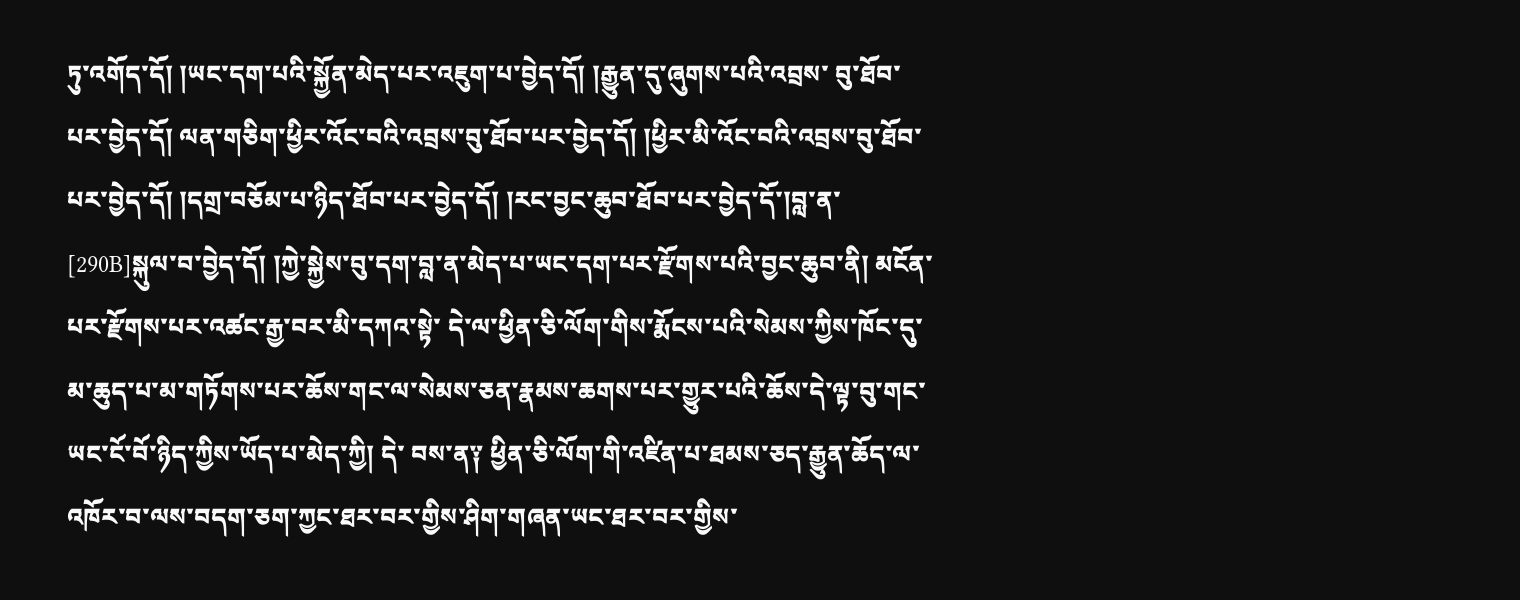ཏུ་འགོད་དོ། །ཡང་དག་པའི་སྐྱོན་མེད་པར་འཇུག་པ་བྱེད་དོ། །རྒྱུན་དུ་ཞུགས་པའི་འབྲས་ བུ་ཐོབ་པར་བྱེད་དོ། ལན་གཅིག་ཕྱིར་འོང་བའི་འབྲས་བུ་ཐོབ་པར་བྱེད་དོ། །ཕྱིར་མི་འོང་བའི་འབྲས་བུ་ཐོབ་པར་བྱེད་དོ། །དགྲ་བཅོམ་པ་ཉིད་ཐོབ་པར་བྱེད་དོ། །རང་བྱང་ཆུབ་ཐོབ་པར་བྱེད་དོ་།བླ་ན་ [290B]སྐུལ་བ་བྱེད་དོ། །ཀྱེ་སྐྱེས་བུ་དག་བླ་ན་མེད་པ་ཡང་དག་པར་རྫོགས་པའི་བྱང་ཆུབ་ནི། མངོན་པར་རྫོགས་པར་འཚང་རྒྱ་བར་མི་དཀའ་སྟེ་ དེ་ལ་ཕྱིན་ཅི་ལོག་གིས་རྨོངས་པའི་སེམས་ཀྱིས་ཁོང་དུ་མ་ཆུད་པ་མ་གཏོགས་པར་ཆོས་གང་ལ་སེམས་ཅན་རྣམས་ཆགས་པར་གྱུར་པའི་ཆོས་དེ་ལྟ་བུ་གང་ཡང་ངོ་བོ་ཉིད་ཀྱིས་ཡོད་པ་མེད་ཀྱི། དེ་ བས་ན༑ ཕྱིན་ཅི་ལོག་གི་འཛིན་པ་ཐམས་ཅད་རྒྱུན་ཆོད་ལ་འཁོར་བ་ལས་བདག་ཅག་ཀྱང་ཐར་བར་གྱིས་ཤིག་གཞན་ཡང་ཐར་བར་གྱིས་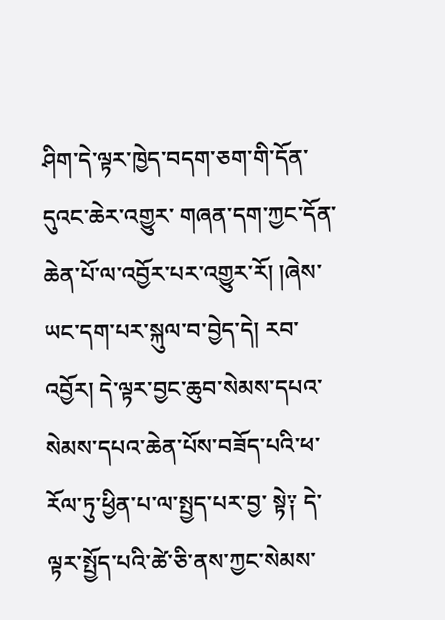ཤིག་དེ་ལྟར་ཁྱེད་བདག་ཅག་གི་དོན་དུའང་ཆེར་འགྱུར་ གཞན་དག་ཀྱང་དོན་ཆེན་པོ་ལ་འབྱོར་པར་འགྱུར་རོ། །ཞེས་ཡང་དག་པར་སྐུལ་བ་བྱེད་དེ། རབ་འབྱོར། དེ་ལྟར་བྱང་ཆུབ་སེམས་དཔའ་སེམས་དཔའ་ཆེན་པོས་བཟོད་པའི་ཕ་རོལ་ཏུ་ཕྱིན་པ་ལ་སྤྱད་པར་བྱ་ སྟེ༑ དེ་ལྟར་སྤྱོད་པའི་ཚེ་ཅི་ནས་ཀྱང་སེམས་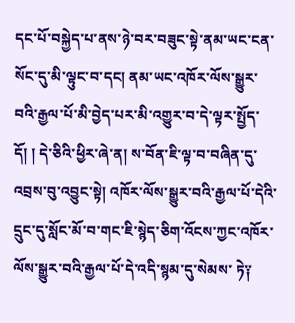དང་པོ་བསྐྱེད་པ་ནས་ཉེ་བར་བཟུང་སྟེ་ནམ་ཡང་ངན་སོང་དུ་མི་ལྟུང་བ་དང། ནམ་ཡང་འཁོར་ལོས་སྒྱུར་བའི་རྒྱལ་པོ་མི་བྱེད་པར་མི་འགྱུར་བ་དེ་ལྟར་སྤྱོད་དོ། ། དེ་ཅིའི་ཕྱིར་ཞེ་ན། ས་བོན་ཇི་ལྟ་བ་བཞིན་དུ་འབྲས་བུ་འབྱུང་སྟེ། འཁོར་ལོས་སྒྱུར་བའི་རྒྱལ་པོ་དེའི་དྲུང་དུ་སློང་མོ་བ་གང་ཇི་སྙེད་ཅིག་འོངས་ཀྱང་འཁོར་ལོས་སྒྱུར་བའི་རྒྱལ་པོ་དེ་འདི་སྙམ་དུ་སེམས་ ཏེ༑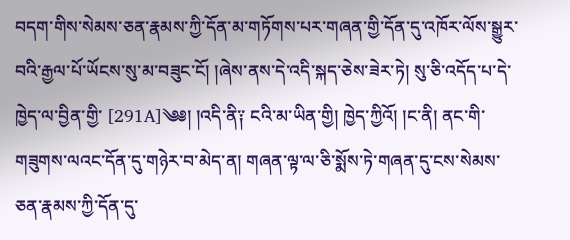བདག་གིས་སེམས་ཅན་རྣམས་ཀྱི་དོན་མ་གཏོགས་པར་གཞན་གྱི་དོན་དུ་འཁོར་ལོས་སྒྱུར་བའི་རྒྱལ་པོ་ཡོངས་སུ་མ་བཟུང་ངོ། །ཞེས་ནས་དེ་འདི་སྐད་ཅེས་ཟེར་ཏེ། སུ་ཅི་འདོད་པ་དེ་ཁྱེད་ལ་བྱིན་གྱི་ [291A]༄༅། །འདི་ནི༑ ངའི་མ་ཡིན་གྱི། ཁྱེད་ཀྱིའོ། །ང་ནི། ནང་གི་གཟུགས་ལའང་དོན་དུ་གཉེར་བ་མེད་ན། གཞན་ལྟ་ལ་ཅི་སྨོས་ཏེ་གཞན་དུ་ངས་སེམས་ཅན་རྣམས་ཀྱི་དོན་དུ་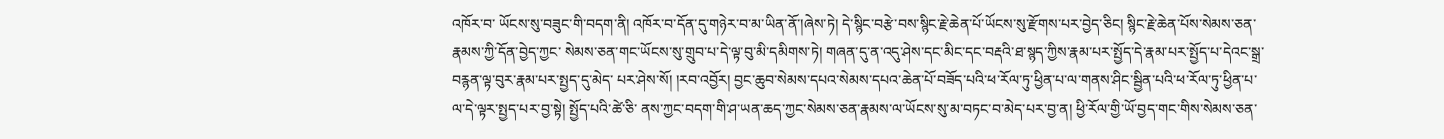འཁོར་བ་ ཡོངས་སུ་བཟུང་གི་བདག་ནི། འཁོར་བ་དོན་དུ་གཉེར་བ་མ་ཡིན་ནོ་།ཞེས་ཏེ། དེ་སྙིང་བརྩེ་བས་སྙིང་རྗེ་ཆེན་པོ་ཡོངས་སུ་རྫོགས་པར་བྱེད་ཅིང། སྙིང་རྗེ་ཆེན་པོས་སེམས་ཅན་རྣམས་ཀྱི་དོན་བྱེད་ཀྱང་ སེམས་ཅན་གང་ཡོངས་སུ་གྲུབ་པ་དེ་ལྟ་བུ་མི་དམིགས་ཏེ། གཞན་དུ་ན་འདུ་ཤེས་དང་མིང་དང་བརྡའི་ཐ་སྙད་ཀྱིས་རྣམ་པར་སྤྱོད་དེ་རྣམ་པར་སྤྱོད་པ་དེའང་སྒྲ་བརྙན་ལྟ་བུར་རྣམ་པར་སྤྱད་དུ་མེད་ པར་ཤེས་སོ། །རབ་འབྱོར། བྱང་ཆུབ་སེམས་དཔའ་སེམས་དཔའ་ཆེན་པོ་བཟོད་པའི་ཕ་རོལ་ཏུ་ཕྱིན་པ་ལ་གནས་ཤིང་སྦྱིན་པའི་ཕ་རོལ་ཏུ་ཕྱིན་པ་ལ་དེ་ལྟར་སྤྱད་པར་བྱ་སྟེ། སྤྱོད་པའི་ཚེ་ཅི་ ནས་ཀྱང་བདག་གི་ཤ་ཡན་ཆད་ཀྱང་སེམས་ཅན་རྣམས་ལ་ཡོངས་སུ་མ་བཏང་བ་མེད་པར་བྱ་ན། ཕྱི་རོལ་གྱི་ཡོ་བྱད་གང་གིས་སེམས་ཅན་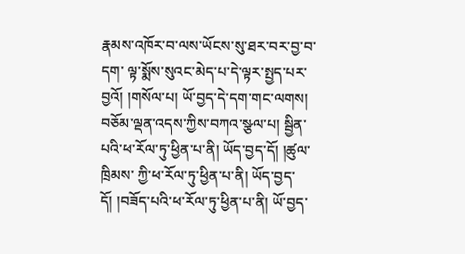རྣམས་འཁོར་བ་ལས་ཡོངས་སུ་ཐར་བར་བྱ་བ་དག་ ལྟ་སྨོས་སུའང་མེད་པ་དེ་ལྟར་སྤྱད་པར་བྱའོ། །གསོལ་པ། ཡོ་བྱད་དེ་དག་གང་ལགས། བཅོམ་ལྡན་འདས་ཀྱིས་བཀའ་སྩལ་པ། སྦྱིན་པའི་ཕ་རོལ་ཏུ་ཕྱིན་པ་ནི། ཡོད་བྱད་དོ། །ཚུལ་ཁྲིམས་ ཀྱི་ཕ་རོལ་ཏུ་ཕྱིན་པ་ནི། ཡོད་བྱད་དོ། །བཟོད་པའི་ཕ་རོལ་ཏུ་ཕྱིན་པ་ནི། ཡོ་བྱད་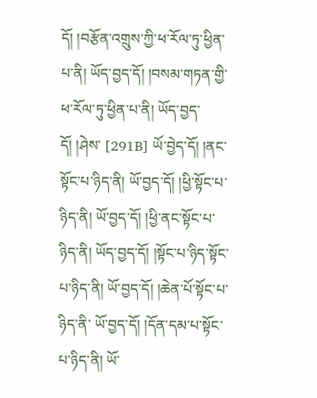དོ། །བརྩོན་འགྲུས་ཀྱི་ཕ་རོལ་ཏུ་ཕྱིན་པ་ནི། ཡོད་བྱད་དོ། །བསམ་གཏན་གྱི་ཕ་རོལ་ཏུ་ཕྱིན་པ་ནི། ཡོད་བྱད་དོ། །ཤེས་ [291B] ཡོ་བྱེད་དོ། །ནང་སྟོང་པ་ཉིད་ནི། ཡོ་བྱད་དོ། །ཕྱི་སྟོང་པ་ཉིད་ནི། ཡོ་བྱད་དོ། །ཕྱི་ནང་སྟོང་པ་ཉིད་ནི། ཡོད་བྱད་དོ། །སྟོང་པ་ཉིད་སྟོང་པ་ཉིད་ནི། ཡོ་བྱད་དོ། །ཆེན་པོ་སྟོང་པ་ཉིད་ནི་ ཡོ་བྱད་དོ། །དོན་དམ་པ་སྟོང་པ་ཉིད་ནི། ཡོ་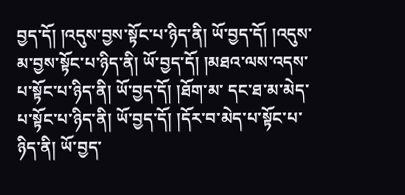བྱད་དོ། །འདུས་བྱས་སྟོང་པ་ཉིད་ནི། ཡོ་བྱད་དོ། །འདུས་མ་བྱས་སྟོང་པ་ཉིད་ནི། ཡོ་བྱད་དོ། །མཐའ་ལས་འདས་པ་སྟོང་པ་ཉིད་ནི། ཡོ་བྱད་དོ། །ཐོག་མ་ དང་ཐ་མ་མེད་པ་སྟོང་པ་ཉིད་ནི། ཡོ་བྱད་དོ། །དོར་བ་མེད་པ་སྟོང་པ་ཉིད་ནི། ཡོ་བྱད་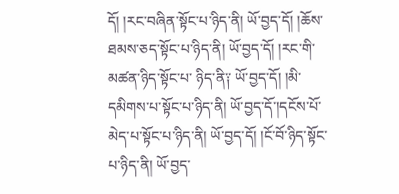དོ། །རང་བཞིན་སྟོང་པ་ཉིད་ནི། ཡོ་བྱད་དོ། །ཆོས་ཐམས་ཅད་སྟོང་པ་ཉིད་ནི། ཡོ་བྱད་དོ། །རང་གི་མཚན་ཉིད་སྟོང་པ་ ཉིད་ནི༑ ཡོ་བྱད་དོ། །མི་དམིགས་པ་སྟོང་པ་ཉིད་ནི། ཡོ་བྱད་དོ་།དངོས་པོ་མེད་པ་སྟོང་པ་ཉིད་ནི། ཡོ་བྱད་དོ། །ངོ་བོ་ཉིད་སྟོང་པ་ཉིད་ནི། ཡོ་བྱད་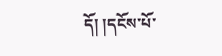དོ། །དངོས་པོ་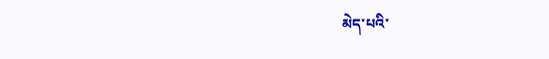མེད་པའི་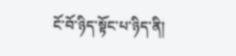ངོ་བོ་ཉིད་སྟོང་པ་ཉིད་ནི།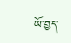ཡོ་བྱད་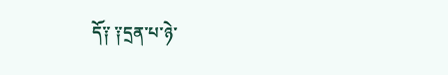དོ༑ ༑དྲན་པ་ཉེ་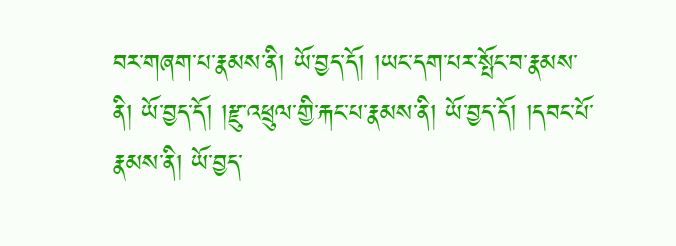བར་གཞག་པ་རྣམས་ནི། ཡོ་བྱད་དོ། །ཡང་དག་པར་སྤོང་བ་རྣམས་ནི། ཡོ་བྱད་དོ། །རྫུ་འཕྲུལ་གྱི་རྐང་པ་རྣམས་ནི། ཡོ་བྱད་དོ། །དབང་པོ་རྣམས་ནི། ཡོ་བྱད་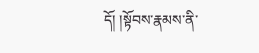དོ། །སྟོབས་རྣམས་ནི་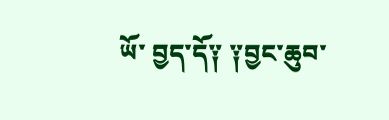ཡོ་ བྱད་དོ༑ ༑བྱང་ཆུབ་